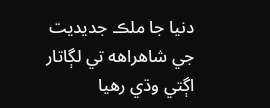دنيا جا ملڪ جديديت جي شاهراهه تي لڳاتار اڳتي وڌي رهيا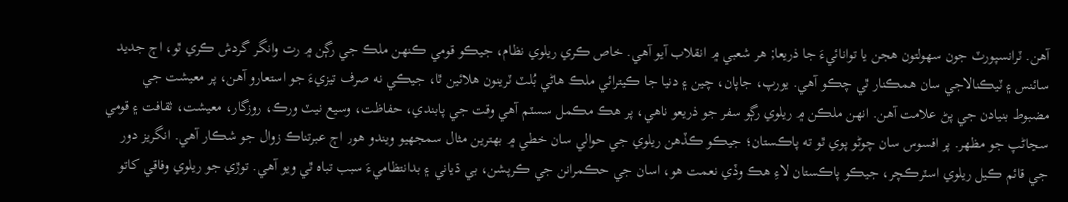آهن. ٽرانسپورٽ جون سهولتون هجن يا توانائيءَ جا ذريعا; هر شعبي ۾ انقلاب آيو آهي. خاص ڪري ريلوي نظام، جيڪو قومي ڪنھن ملڪ جي رڳن ۾ رت وانگر گردش ڪري ٿو، اڄ جديد سائنس ۽ ٽيڪنالاجي سان همڪنار ٿي چڪو آهي. يورپ، جاپان، چين ۽ دنيا جا ڪيترائي ملڪ هاڻي بُلٽ ٽرينون هلائين ٿا، جيڪي نه صرف تيزيءَ جو استعارو آهن، پر معيشت جي مضبوط بنيادن جي پڻ علامت آهن. انهن ملڪن ۾ ريلوي رڳو سفر جو ذريعو ناهي، پر هڪ مڪمل سسٽم آهي وقت جي پابندي، حفاظت، وسيع نيٽ ورڪ، روزگار، معيشت، ثقافت ۽ قومي سڃاڻپ جو مظھر. پر افسوس سان چوڻو پوي ٿو ته پاڪستان؛ جيڪو ڪڏهن ريلوي جي حوالي سان خطي ۾ بهترين مثال سمجهيو ويندو هو٫ اڄ عبرتناڪ زوال جو شڪار آهي. انگريز دور جي قائم ڪيل ريلوي اسٽرڪچر، جيڪو پاڪستان لاءِ هڪ وڏي نعمت هو، اسان جي حڪمرانن جي ڪرپشن، بي ڌياني ۽ بدانتظاميءَ سبب تباه ٿي ويو آهي. توڙي جو ريلوي وفاقي کاتو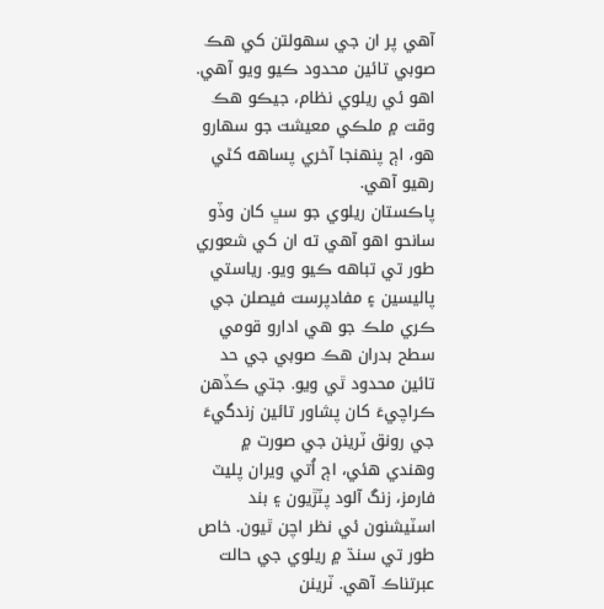آهي پر ان جي سهولتن کي ھڪ صوبي تائين محدود ڪيو ويو آهي. اهو ئي ريلوي نظام، جيڪو هڪ وقت ۾ ملڪي معيشت جو سھارو هو، اڄ پنهنجا آخري پساهه کڻي رهيو آهي.
پاڪستان ريلوي جو سڀ کان وڏو سانحو اهو آهي ته ان کي شعوري طور تي تباهه ڪيو ويو. رياستي پاليسين ۽ مفادپرست فيصلن جي ڪري ملڪ جو هي ادارو قومي سطح بدران ھڪ صوبي جي حد تائين محدود ٿي ويو. جتي ڪڏهن ڪراچيءَ کان پشاور تائين زندگيءَ جي رونق ٽرينن جي صورت ۾ وهندي هئي، اڄ اُتي ويران پليٽ فارمز، زنگ آلود پٽڙيون ۽ بند اسٽيشنون ئي نظر اچن ٿيون. خاص طور تي سنڌ ۾ ريلوي جي حالت عبرتناڪ آهي. ٽرينن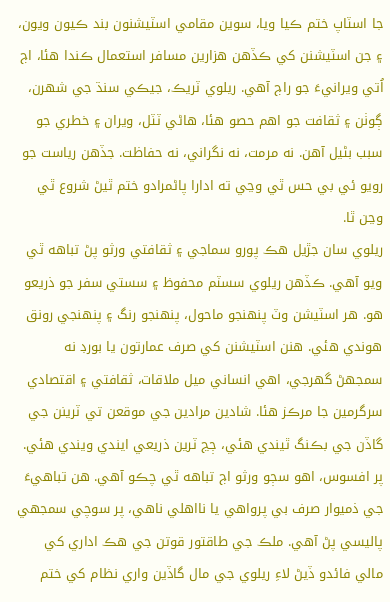جا اسٽاپ ختم ڪيا ويا، سوين مقامي اسٽيشنون بند ڪيون ويون، ۽ جن اسٽيشنن کي ڪڏهن هزارين مسافر استعمال ڪندا هئا، اڄ اُتي ويرانيءَ جو راڄ آهي. ريلوي ٽريڪ، جيڪي سنڌ جي شهرن، ڳوٺن ۽ ثقافت جو اهم حصو هئا، هاڻي ٽٽل، ويران ۽ خطري جو سبب بڻيل آهن. نه مرمت، نه نگراني، نه حفاظت. جڏهن رياست جو رويو ئي بي حس ٿي وڃي ته ادارا پاڻمرادو ختم ٿيڻ شروع ٿي وڃن ٿا.
ريلوي سان جڙيل هڪ پورو سماجي ۽ ثقافتي ورثو پڻ تباهه ٿي ويو آهي. ڪڏهن ريلوي سسٽم محفوظ ۽ سستي سفر جو ذريعو ھو. هر اسٽيشن وٽ پنهنجو ماحول، پنهنجو رنگ ۽ پنهنجي رونق هوندي هئي. هنن اسٽيشنن کي صرف عمارتون يا بورڊ نه سمجھڻ گهرجي، اهي انساني ميل ملاقات، ثقافتي ۽ اقتصادي سرگرمين جا مرڪز هئا. شادين مرادين جي موقعن تي ٽرينن جي گاڏن جي بڪنگ ٿيندي هئي، ڄڃ ٽرين ذريعي ايندي ويندي ھئي. پر افسوس، اهو سڄو ورثو اڄ تباھه ٿي چڪو آهي. هن تباهيءَ جي ذميوار صرف بي پرواهي يا نااهلي ناهي، پر سوچي سمجهي پاليسي پڻ آهي. ملڪ جي طاقتور قوتن جي ھڪ اداري کي مالي فائدو ڏيڻ لاءِ ريلوي جي مال گاڏين واري نظام کي ختم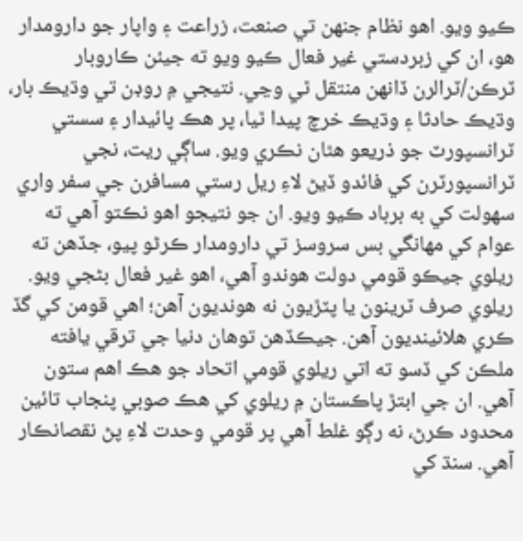ڪيو ويو. اهو نظام جنھن تي صنعت، زراعت ۽ واپار جو دارومدار هو، ان کي زبردستي غير فعال ڪيو ويو ته جيئن ڪاروبار ٽرڪن/ٽرالرن ڏانهن منتقل ٿي وڃي. نتيجي ۾ روڊن تي وڌيڪ بار، وڌيڪ حادثا ۽ وڌيڪ خرچ پيدا ٿيا، پر هڪ پائيدار ۽ سستي ٽرانسپورٽ جو ذريعو هٿان نڪري ويو. ساڳي ريت، نجي ٽرانسپورٽرن کي فائدو ڏيڻ لاءِ ريل رستي مسافرن جي سفر واري سھولت کي به برباد ڪيو ويو. ان جو نتيجو اهو نڪتو آهي ته عوام کي مهانگي بس سروسز تي دارومدار ڪرڻو پيو، جڏهن ته ريلوي جيڪو قومي دولت هوندو آهي، اهو غير فعال بڻجي ويو.
ريلوي صرف ٽرينون يا پٽڙيون نه هونديون آهن؛ اهي قومن کي گڏ ڪري هلائينديون آهن. جيڪڏهن توهان دنيا جي ترقي يافته ملڪن کي ڏسو ته اتي ريلوي قومي اتحاد جو هڪ اهم ستون آهي. ان جي ابتڙ پاڪستان ۾ ريلوي کي هڪ صوبي پنجاب تائين محدود ڪرڻ، نه رڳو غلط آهي پر قومي وحدت لاءِ پڻ نقصانڪار آهي. سنڌ کي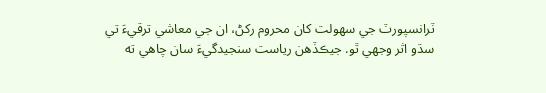ٽرانسپورٽ جي سهولت کان محروم رکڻ، ان جي معاشي ترقيءَ تي سڌو اثر وجهي ٿو. جيڪڏهن رياست سنجيدگيءَ سان چاهي ته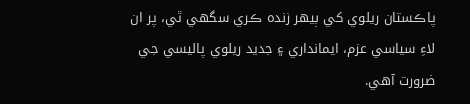پاڪستان ريلوي کي ٻيهر زنده ڪري سگهي ٿي، پر ان لاءِ سياسي عزم، ايمانداري ۽ جديد ريلوي پاليسي جي ضرورت آهي.